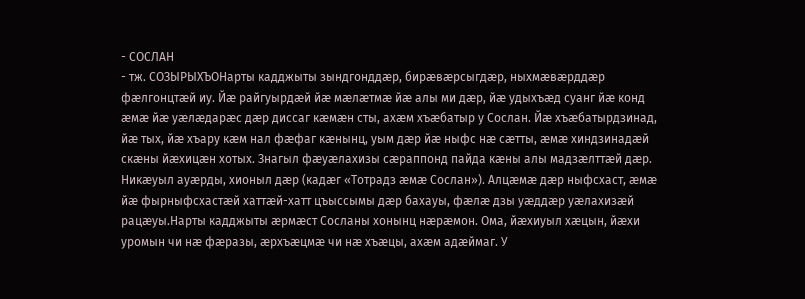- СОСЛАН
- тж. СОЗЫРЫХЪОНарты кадджыты зындгонддæр, бирæвæрсыгдæр, ныхмæвæрддæр фæлгонцтæй иу. Йæ райгуырдæй йæ мæлæтмæ йæ алы ми дæр, йæ удыхъæд суанг йæ конд æмæ йæ уæлæдарæс дæр диссаг кæмæн сты, ахæм хъæбатыр у Сослан. Йæ хъæбатырдзинад, йæ тых, йæ хъару кæм нал фæфаг кæнынц, уым дæр йæ ныфс нæ сæтты, æмæ хиндзинадæй скæны йæхицæн хотых. Знагыл фæуæлахизы сæраппонд пайда кæны алы мадзæлттæй дæр. Никæуыл ауæрды, хионыл дæр (кадæг «Тотрадз æмæ Сослан»). Алцæмæ дæр ныфсхаст, æмæ йæ фырныфсхастæй хаттæй-хатт цъыссымы дæр бахауы, фæлæ дзы уæддæр уæлахизæй рацæуы.Нарты кадджыты æрмæст Сосланы хонынц нæрæмон. Ома, йæхиуыл хæцын, йæхи уромын чи нæ фæразы, æрхъæцмæ чи нæ хъæцы, ахæм адæймаг. У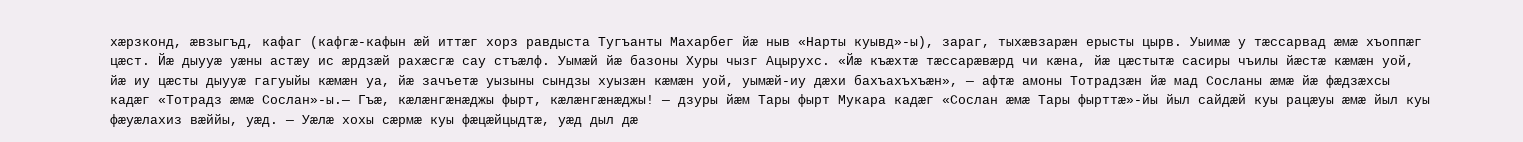хæрзконд, æвзыгъд, кафаг (кафгæ-кафын æй иттæг хорз равдыста Тугъанты Махарбег йæ ныв «Нарты куывд»-ы), зараг, тыхæвзарæн ерысты цырв. Уыимæ у тæссарвад æмæ хъоппæг цæст. Йæ дыууæ уæны астæу ис æрдзæй рахæсгæ сау стъæлф. Уымæй йæ базоны Хуры чызг Ацырухс. «Йæ къæхтæ тæссарæвæрд чи кæна, йæ цæстытæ сасиры чъилы йæстæ кæмæн уой, йæ иу цæсты дыууæ гагуыйы кæмæн уа, йæ зачъетæ уызыны сындзы хуызæн кæмæн уой, уымæй-иу дæхи бахъахъхъæн», — афтæ амоны Тотрадзæн йæ мад Сосланы æмæ йæ фæдзæхсы кадæг «Тотрадз æмæ Сослан»-ы.— Гъæ, кæлæнгæнæджы фырт, кæлæнгæнæджы! — дзуры йæм Тары фырт Мукара кадæг «Сослан æмæ Тары фырттæ»-йы йыл сайдæй куы рацæуы æмæ йыл куы фæуæлахиз вæййы, уæд. — Уæлæ хохы сæрмæ куы фæцæйцыдтæ, уæд дыл дæ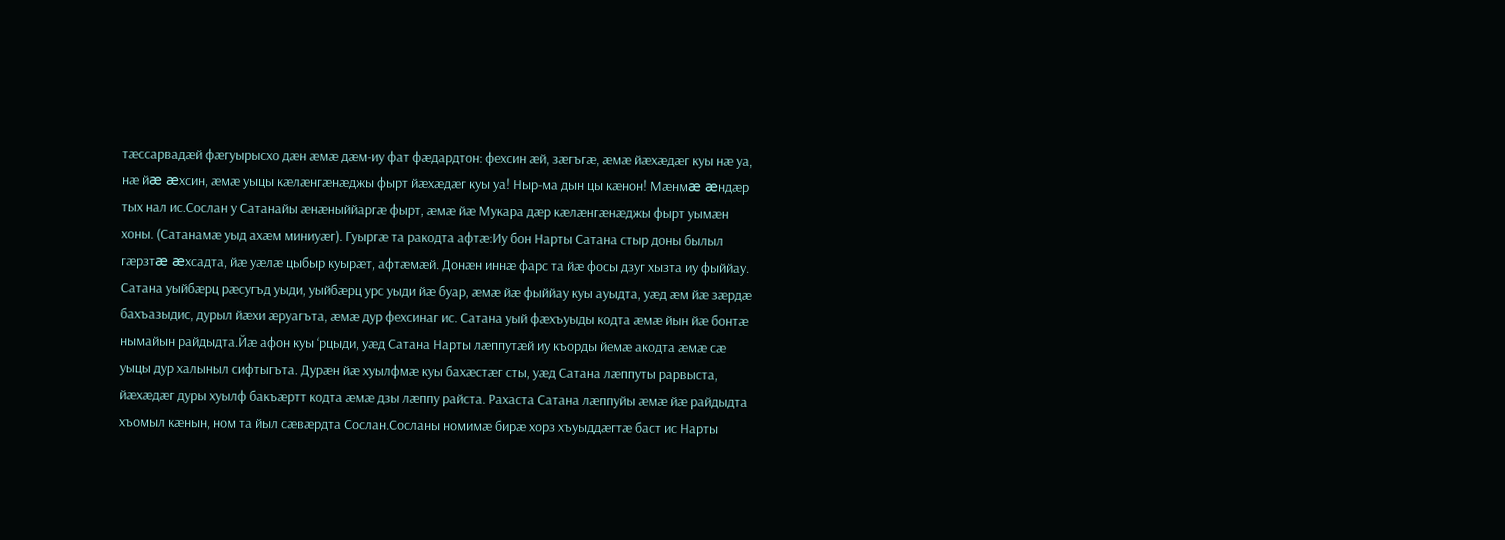тæссарвадæй фæгуырысхо дæн æмæ дæм-иу фат фæдардтон: фехсин æй, зæгъгæ, æмæ йæхæдæг куы нæ уа, нæ йæ æхсин, æмæ уыцы кæлæнгæнæджы фырт йæхæдæг куы уа! Ныр-ма дын цы кæнон! Мæнмæ æндæр тых нал ис.Сослан у Сатанайы æнæныййаргæ фырт, æмæ йæ Мукара дæр кæлæнгæнæджы фырт уымæн хоны. (Сатанамæ уыд ахæм миниуæг). Гуыргæ та ракодта афтæ:Иу бон Нарты Сатана стыр доны былыл гæрзтæ æхсадта, йæ уæлæ цыбыр куырæт, афтæмæй. Донæн иннæ фарс та йæ фосы дзуг хызта иу фыййау. Сатана уыйбæрц рæсугъд уыди, уыйбæрц урс уыди йæ буар, æмæ йæ фыййау куы ауыдта, уæд æм йæ зæрдæ бахъазыдис, дурыл йæхи æруагъта, æмæ дур фехсинаг ис. Сатана уый фæхъуыды кодта æмæ йын йæ бонтæ нымайын райдыдта.Йæ афон куы ‘рцыди, уæд Сатана Нарты лæппутæй иу къорды йемæ акодта æмæ сæ уыцы дур халыныл сифтыгъта. Дурæн йæ хуылфмæ куы бахæстæг сты, уæд Сатана лæппуты рарвыста, йæхæдæг дуры хуылф бакъæртт кодта æмæ дзы лæппу райста. Рахаста Сатана лæппуйы æмæ йæ райдыдта хъомыл кæнын, ном та йыл сæвæрдта Сослан.Сосланы номимæ бирæ хорз хъуыддæгтæ баст ис Нарты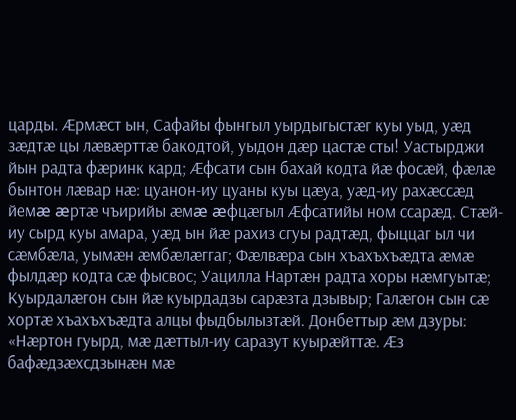царды. Æрмæст ын, Сафайы фынгыл уырдыгыстæг куы уыд, уæд зæдтæ цы лæвæрттæ бакодтой, уыдон дæр цастæ сты! Уастырджи йын радта фæринк кард; Æфсати сын бахай кодта йæ фосæй, фæлæ бынтон лæвар нæ: цуанон-иу цуаны куы цæуа, уæд-иу рахæссæд йемæ æртæ чъирийы æмæ æфцæгыл Æфсатийы ном ссарæд. Стæй-иу сырд куы амара, уæд ын йæ рахиз сгуы радтæд, фыццаг ыл чи сæмбæла, уымæн æмбæлæггаг; Фæлвæра сын хъахъхъæдта æмæ фылдæр кодта сæ фысвос; Уацилла Нартæн радта хоры нæмгуытæ; Куырдалæгон сын йæ куырдадзы сарæзта дзывыр; Галæгон сын сæ хортæ хъахъхъæдта алцы фыдбылызтæй. Донбеттыр æм дзуры: «Нæртон гуырд, мæ дæттыл-иу саразут куырæйттæ. Æз бафæдзæхсдзынæн мæ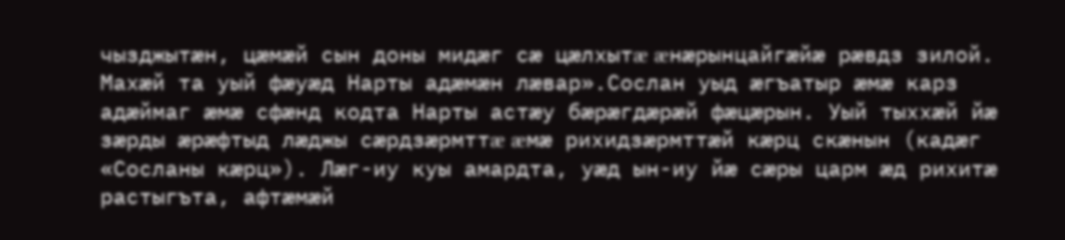чызджытæн, цæмæй сын доны мидæг сæ цæлхытæ æнæрынцайгæйæ рæвдз зилой. Махæй та уый фæуæд Нарты адæмæн лæвар».Сослан уыд æгъатыр æмæ карз адæймаг æмæ сфæнд кодта Нарты астæу бæрæгдæрæй фæцæрын. Уый тыххæй йæ зæрды æрæфтыд лæджы сæрдзæрмттæ æмæ рихидзæрмттæй кæрц скæнын (кадæг «Сосланы кæрц»). Лæг-иу куы амардта, уæд ын-иу йæ сæры царм æд рихитæ растыгъта, афтæмæй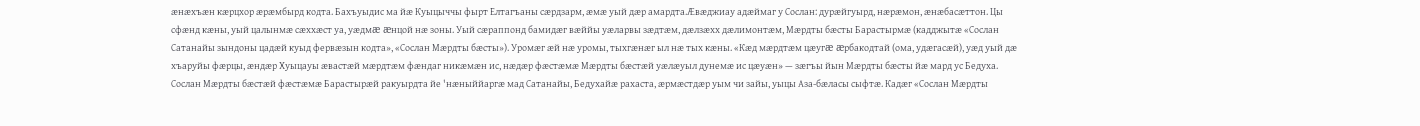æнæхъæн кæрцхор æрæмбырд кодта. Бахъуыдис ма йæ Куыцыччы фырт Елтагъаны сæрдзарм, æмæ уый дæр амардта.Æвæджиау адæймаг у Сослан: дурæйгуырд, нæрæмон, æнæбасæттон. Цы сфæнд кæны, уый цалынмæ сæххæст уа, уæдмæ æнцой нæ зоны. Уый сæраппонд бамидæг вæййы уæларвы зæдтæм, дæлзæхх дæлимонтæм, Мæрдты бæсты Барастырмæ (кадджытæ «Сослан Сатанайы зындоны цадæй куыд фервæзын кодта», «Сослан Мæрдты бæсты»). Уромæг æй нæ уромы, тыхгæнæг ыл нæ тых кæны. «Кæд мæрдтæм цæугæ æрбакодтай (ома, удæгасæй), уæд уый дæ хъаруйы фæрцы, æндæр Хуыцауы æвастæй мæрдтæм фæндаг никæмæн ис, нæдæр фæстæмæ Мæрдты бæстæй уæлæуыл дунемæ ис цæуæн» — зæгъы йын Мæрдты бæсты йæ мард ус Бедуха. Сослан Мæрдты бæстæй фæстæмæ Барастырæй ракуырдта йе 'нæныййаргæ мад Сатанайы, Бедухайæ рахаста, æрмæстдæр уым чи зайы, уыцы Аза-бæласы сыфтæ. Кадæг «Сослан Мæрдты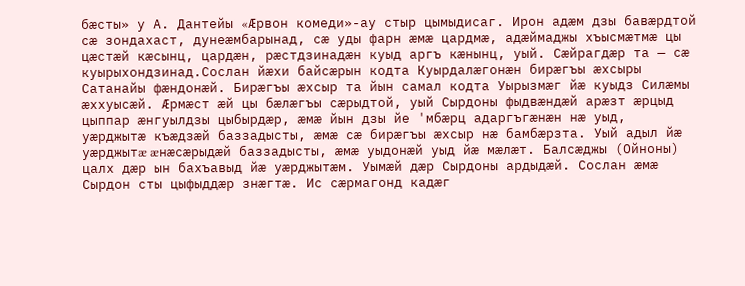бæсты» у А. Дантейы «Æрвон комеди»-ау стыр цымыдисаг. Ирон адæм дзы бавæрдтой сæ зондахаст, дунеæмбарынад, сæ уды фарн æмæ цардмæ, адæймаджы хъысмæтмæ цы цæстæй кæсынц, цардæн, рæстдзинадæн куыд аргъ кæнынц, уый. Сæйрагдæр та — сæ куырыхондзинад.Сослан йæхи байсæрын кодта Куырдалæгонæн бирæгъы æхсыры Сатанайы фæндонæй. Бирæгъы æхсыр та йын самал кодта Уырызмæг йæ куыдз Силæмы æххуысæй. Æрмæст æй цы бæлæгъы сæрыдтой, уый Сырдоны фыдвæндæй арæзт æрцыд цыппар æнгуылдзы цыбырдæр, æмæ йын дзы йе 'мбæрц адаргъгæнæн нæ уыд, уæрджытæ къæдзæй баззадысты, æмæ сæ бирæгъы æхсыр нæ бамбæрзта. Уый адыл йæ уæрджытæ æнæсæрыдæй баззадысты, æмæ уыдонæй уыд йæ мæлæт. Балсæджы (Ойноны) цалх дæр ын бахъавыд йæ уæрджытæм. Уымæй дæр Сырдоны ардыдæй. Сослан æмæ Сырдон сты цыфыддæр знæгтæ. Ис сæрмагонд кадæг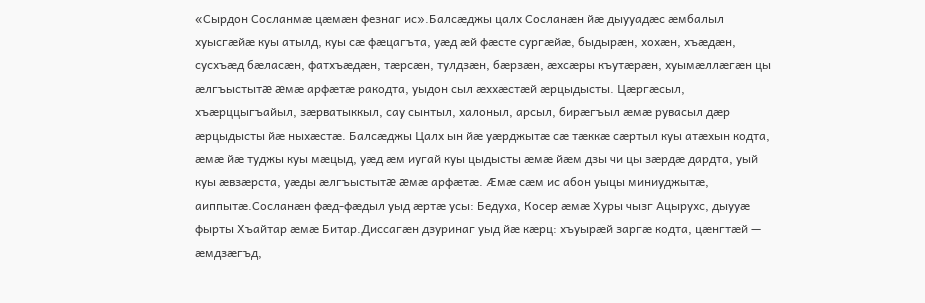«Сырдон Сосланмæ цæмæн фезнаг ис».Балсæджы цалх Сосланæн йæ дыууадæс æмбалыл хуысгæйæ куы атылд, куы сæ фæцагъта, уæд æй фæсте сургæйæ, быдырæн, хохæн, хъæдæн, сусхъæд бæласæн, фатхъæдæн, тæрсæн, тулдзæн, бæрзæн, æхсæры къутæрæн, хуымæллæгæн цы æлгъыстытæ æмæ арфæтæ ракодта, уыдон сыл æххæстæй æрцыдысты. Цæргæсыл, хъæрццыгъайыл, зæрватыккыл, сау сынтыл, халоныл, арсыл, бирæгъыл æмæ рувасыл дæр æрцыдысты йæ ныхæстæ. Балсæджы Цалх ын йæ уæрджытæ сæ тæккæ сæртыл куы атæхын кодта, æмæ йæ туджы куы мæцыд, уæд æм иугай куы цыдысты æмæ йæм дзы чи цы зæрдæ дардта, уый куы æвзæрста, уæды æлгъыстытæ æмæ арфæтæ. Æмæ сæм ис абон уыцы миниуджытæ, аиппытæ.Сосланæн фæд-фæдыл уыд æртæ усы: Бедуха, Косер æмæ Хуры чызг Ацырухс, дыууæ фырты Хъайтар æмæ Битар.Диссагæн дзуринаг уыд йæ кæрц: хъуырæй заргæ кодта, цæнгтæй — æмдзæгъд,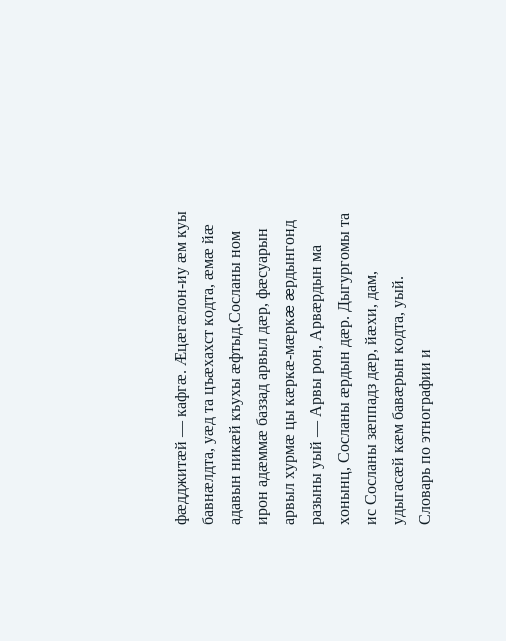фæдджитæй — кафгæ. Æцæгæлон-иу æм куы бавнæлдта, уæд та цъæхахст кодта, æмæ йæ адавын никæй къухы æфтыд.Сосланы ном ирон адæммæ баззад арвыл дæр, фæсуарын арвыл хурмæ цы кæркæ-мæркæ æрдынгонд разыны уый — Арвы рон, Арвæрдын ма хонынц, Сосланы æрдын дæр. Дыгургомы та ис Сосланы зæппадз дæр, йæхи, дам, удыгасæй кæм бавæрын кодта, уый.
Словарь по этнографии и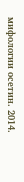мифологии осетин. 2014.